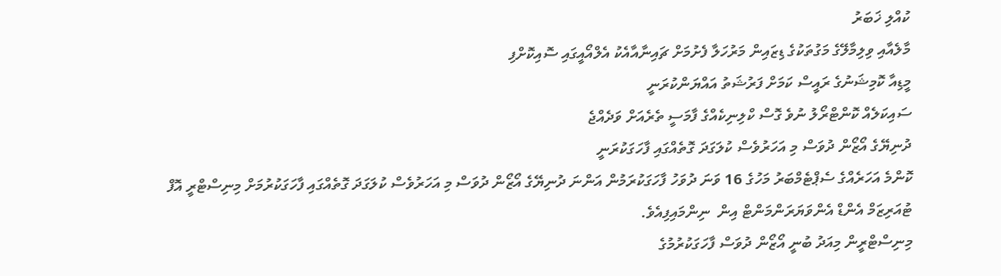ކުއްލި ޚަބަރު
މާލެއާއި ވިލިމާލޭގެ މަގުތަކުގެ ޑިޒައިން މަރުހަލާ ފެށުމަށް ޗައިނާއާއެކު އެލްއޯއީގައި ސޮއިކޮށްފި
މީޑިއާ ކޮމިޝަނުގެ ރައީސް ކަމަށް ފަރުޝަތު އައްޔަންކުރަނީ
ސައިކަލެއް ކޮންޓްރޯލު ނުވެ ގޮސް ކްލިނިކެއްގެ ފާމަސީ ތެރެއަށް ވަދެއްޖެ
ދުނިޔޭގެ އޯޒޯން ދުވަސް މި އަހަރުވެސް ކުލަގަދަ ގޮތެއްގައި ފާހަގަކުރަނީ
ކޮންމެ އަހަރެއްގެ ސެޕްޓެމްބަރު މަހުގެ 16 ވަނަ ދުވަހު ފާހަގަކުރަމުން އަންނަ ދުނިޔޭގެ އޯޒޯން ދުވަސް މި އަހަރުވެސް ކުލަގަދަ ގޮތެއްގައި ފާހަގަކުރުމަށް މިނިސްޓްރީ އޮފް ޓުއަރިޒަމް އެންޑް އެންވަޔަރަންމަންޓް އިން  ނިންމައިފިއެވެ.
މިނިސްޓްރީން މިއަދު ބުނީ އޯޒޯން ދުވަސް ފާހަގަކުރުމުގެ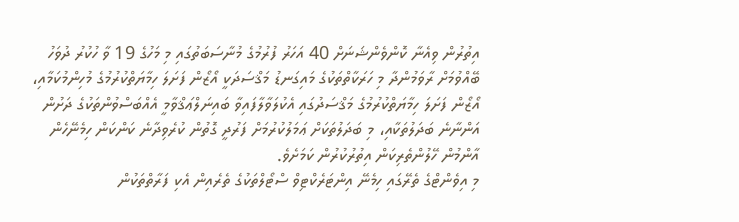އިތުރުން ވިއެނާ ކޮންވެންޝަނަށް 40 އަހަރު ފުރުމުގެ މުނާސަބަތުގައި މި މަހުގެ 19 ވާ ހުކުރު ދުވަހު ބޭއްވުމަށް ރާވަމުންދާ މި ހަރަކާތްތަކުގެ މައިގަނޑު މަޤްސަދަކީ އޯޒޯން ފަށަލަ ހިމާޔަތްކުރުމުގެ މުހިންމުކަމާއި، އޯޒޯން ފަށަލަ ހިމާޔަތްކުރުމުގެ މަޤްސަދުގައި އެކުލަވާލާފައިވާ ބައިނަލްޢަޤްވާމީ އެއްބަސްވުންތަކުގެ ދަށުން އަންނާނެ ބަދަލުތަކާއި، މި ބަދަލުތަކަށް ޢަމަލުކުރުމަށް ފަރުދީ ގޮތުން ކުރެވިދާނެ ކަންކަން ހިމެނޭހެން އާންމުން ހޭލުންތެރިކަން އިތުރުކުރުން ކަމަށެވެ.
މި އިވެންޓްގެ ތެރޭގައި ހިމެނޭ އިންޓަރެކްޓިވް ސްޓޯލްތަކުގެ ތެރެއިން އެކި ފަރާތްތަކުން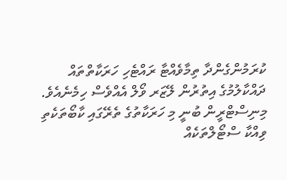ކުރަމުންގެންދާ ތިމާވެއްޓާ ރައްޓެހި ހަރަކާތްތައް ދައްކާލުމުގެ އިތުރުން ލޭޒަރ ވޯލް އެއްވެސް ހިމެނެއެވެ.
މިނިސްޓްރީން ބުނީ މި ހަރަކާތުގެ ތެރޭގައި ކާބޯތަކެތި ވިއްކާ ސްޓޯލްތަކެއް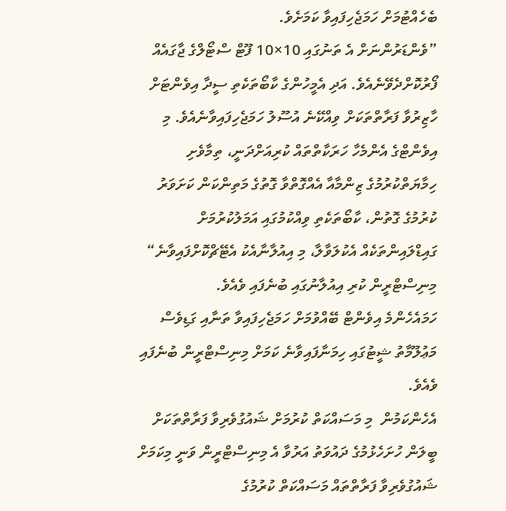ބެހެއްޓުމަށް ހަމަޖެހިފައިވާ ކަމަށެވެ.
”ވެންޑަރުންނަށް އެ ތަނުގައި 10×10 ފޫޓް ސްޓޯލްގެ ޖާގައެއް ފޯރުކޮށްދެވޭނެއެވެ. އަދި އެމީހުންގެ ކާބޯތަކެތި ސީދާ އިވެންޓަށް ހާޒިރުވާ ފަރާތްތަކަށް ވިއްކޭނެ އުސޫލު ހަމަޖެހިފައިވާނެއެވެ. މި އިވެންޓްގެ އެންމެހާ ހަރަކާތްތައް ކުރިއަށްދަނީ، ތިމާވެށި ހިމާޔަތްކުރުމުގެ ޒިންމާއާ އެއްގޮތްވާ ގޮތުގެ މަތިންކަން ކަށަވަރު ކުރުމުގެ ގޮތުން، ކާބޯތަކެތި ވިއްކުމުގައި އަމަލުކުރުމަށް ގައިޑްލައިންތަކެއް އެކުލަވާލާ، މި އިއުލާނާއެކު އެޓޭޗްކޮށްފައިވާނެ“ މިނިސްޓްރީން ކުރި އިއުލާނުގައި ބުނެފައި ވެއެވެ.
ހަމައެހެންމެ އިވެންޓް ބޭއްވުމަށް ހަމަޖެހިފައިވާ ތަނާއި ގަޑިވެސް މަޢުލޫމާތު ޝީޓުގައި ހިމަނާފައިވާނެ ކަމަށް މިނިސްޓްރީން ބުނެފައި ވެއެވެ.
އެހެންކަމުން  މި މަސައްކަތް ކުރުމަށް ޝައުގުވެރިވާ ފަރާތްތަކަށް ބީލަން ހުށަހެޅުމުގެ ދައުވަތު އަރުވާ އެ މިނިސްޓްރީން ވަނީ މިކަމަށް ޝައުގުވެރިވާ ފަރާތްތައް މަސައްކަތް ކުރުމުގެ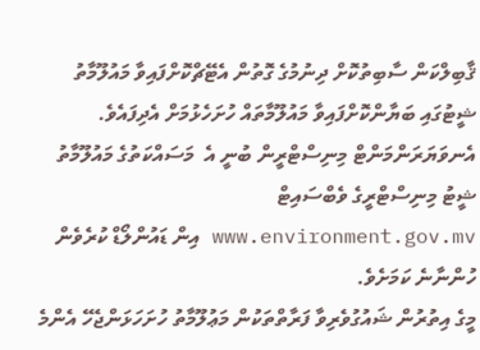ޤާބިލްކަން ސާބިތުކޮށް ދިނުމުގެ ގޮތުން އެޓޭޗްކޮށްފައިވާ މައުލޫމާތު ޝީޓުގައި ބަޔާންކޮށްފައިވާ މައުލޫމާތައް ހުށަހެޅުމަށް އެދިފައެވެ.
އެނވަޔަރަންމަންޓް މިނިސްޓްރީން ބުނީ އެ  މަސައްކަތުގެ މައުލޫމާތު ޝީޓު މިނިސްޓްރީގެ ވެބްސައިޓް www.environment.gov.mv އިން ޑައުންލޯޑް ކުރެވެން ހުންނާނެ ކަމަށެވެ.
މީގެ އިތުރުން ޝައުގުވެރިވާ ފަރާތްތަކުން މަޢުލޫމާތު ހުށަހަޅަންޖެހޭ އެންމެ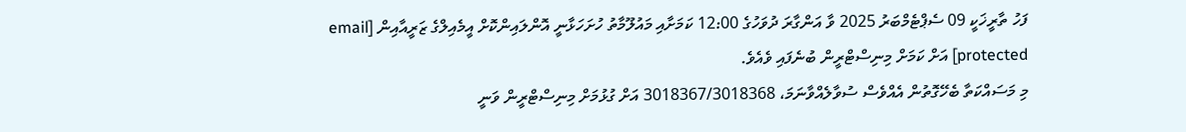ފަހު ތާރީޚަކީ 09 ސެޕްޓެމްބަރު 2025 ވާ އަންގާރަ ދުވަހުގެ 12:00 ކަމަށާއި މައުލޫމާތު ހުށަހަޅާނީ އޮންލައިންކޮށް އީމެއިލްގެ ޒަރީއާއިން [email protected] އަށް ކަމަށް މިނިސްޓްރީން ބުނެފައި ވެއެވެ.
މި މަސައްކަތާ ބެހޭގޮތުން އެއްވެސް ސުވާލެއްވާނަމަ، 3018367/3018368 އަށް ގުޅުމަށް މިނިސްޓްރީން ވަނީ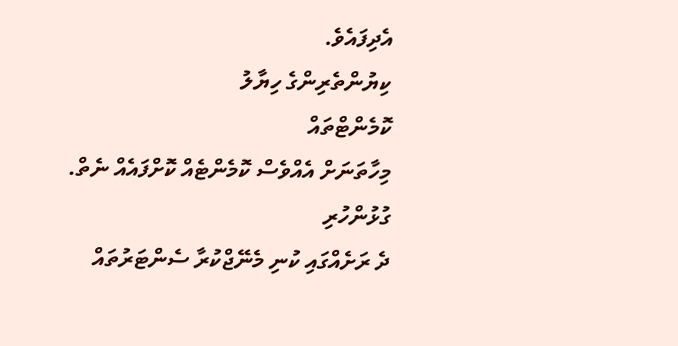އެދިފައެވެ.
ކިޔުންތެރިންގެ ހިޔާލު
ކޮމެންޓްތައް
މިހާތަނަށް އެއްވެސް ކޮމެންޓެއް ކޮށްފައެއް ނެތް.
ގުޅުންހުރި
ދެ ރަށެއްގައި ކުނި މެނޭޖްކުރާ ސެންޓަރުތައް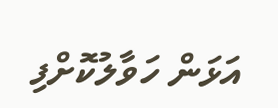އަޅަން ހަވާލުކޮށްފި